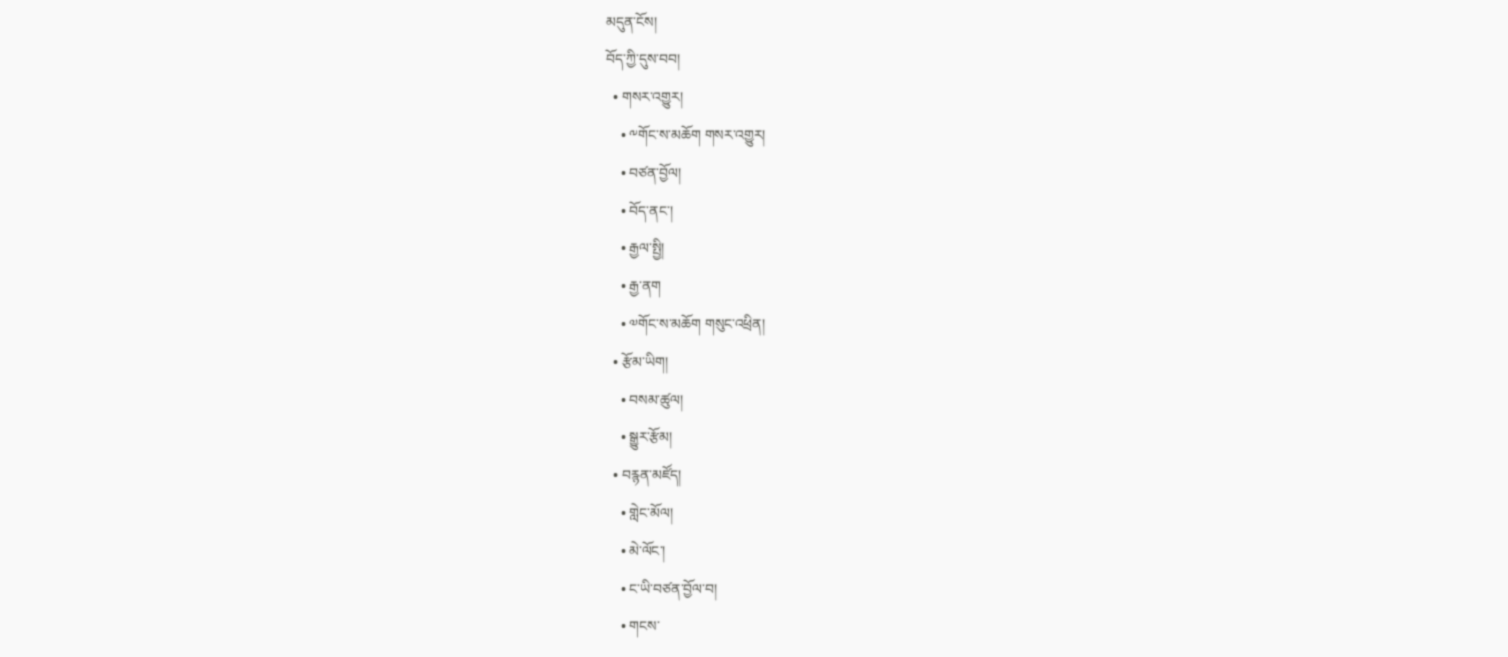མདུན་ངོས།
བོད་ཀྱི་དུས་བབ།
  • གསར་འགྱུར།
    • ༸གོང་ས་མཆོག གསར་འགྱུར།
    • བཙན་བྱོལ།
    • བོད་ནང་།
    • རྒྱལ་སྤྱི།
    • རྒྱ་ནག
    • ༧གོང་ས་མཆོག གསུང་འཕྲིན།
  • རྩོམ་ཡིག།
    • བསམ་ཚུལ།
    • སྒྱུར་རྩོམ།
  • བརྙན་མཛོད།
    • གླེང་མོལ།
    • མེ་ལོང་།
    • ང་ཡི་བཙན་བྱོལ་བ།
    • གངས་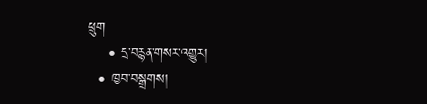ཕྲུག
    • དྲ་བརྙན་གསར་འགྱུར།
  • ཁྱབ་བསྒྲགས།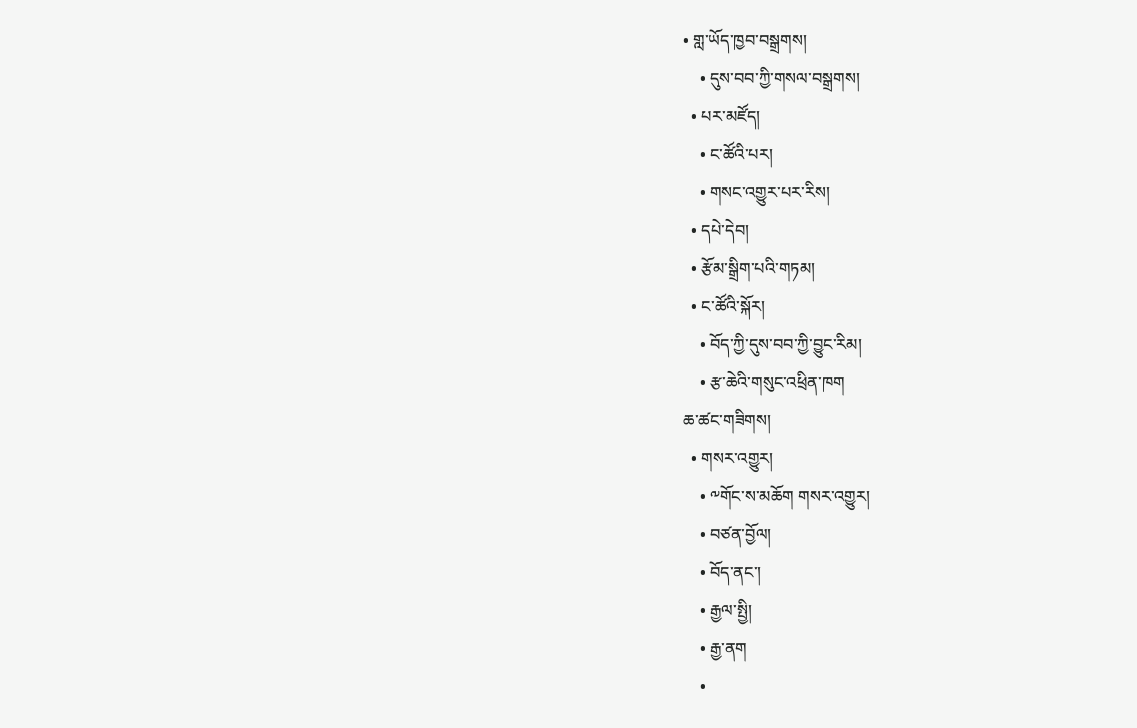• གླ་ཡོད་ཁྱབ་བསྒྲགས།
    • དུས་བབ་ཀྱི་གསལ་བསྒྲགས།
  • པར་མཛོད།
    • ང་ཚོའི་པར།
    • གསང་འགྱུར་པར་རིས།
  • དཔེ་དེབ།
  • རྩོམ་སྒྲིག་པའི་གཏམ།
  • ང་ཚོའི་སྐོར།
    • བོད་ཀྱི་དུས་བབ་ཀྱི་བྱུང་རིམ།
    • རྩ་ཆེའི་གསུང་འཕྲིན་ཁག
ཆ་ཚང་གཟིགས།
  • གསར་འགྱུར།
    • ༸གོང་ས་མཆོག གསར་འགྱུར།
    • བཙན་བྱོལ།
    • བོད་ནང་།
    • རྒྱལ་སྤྱི།
    • རྒྱ་ནག
    •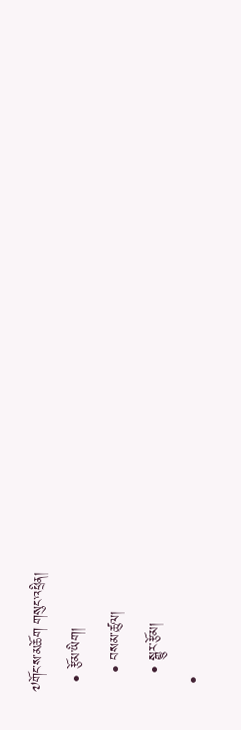༧གོང་ས་མཆོག གསུང་འཕྲིན།
  • རྩོམ་ཡིག།
    • བསམ་ཚུལ།
    • སྒྱུར་རྩོམ།
  •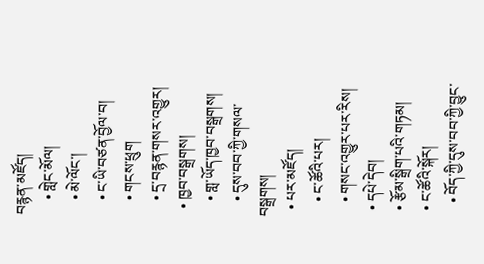བརྙན་མཛོད།
    • གླེང་མོལ།
    • མེ་ལོང་།
    • ང་ཡི་བཙན་བྱོལ་བ།
    • གངས་ཕྲུག
    • དྲ་བརྙན་གསར་འགྱུར།
  • ཁྱབ་བསྒྲགས།
    • གླ་ཡོད་ཁྱབ་བསྒྲགས།
    • དུས་བབ་ཀྱི་གསལ་བསྒྲགས།
  • པར་མཛོད།
    • ང་ཚོའི་པར།
    • གསང་འགྱུར་པར་རིས།
  • དཔེ་དེབ།
  • རྩོམ་སྒྲིག་པའི་གཏམ།
  • ང་ཚོའི་སྐོར།
    • བོད་ཀྱི་དུས་བབ་ཀྱི་བྱུང་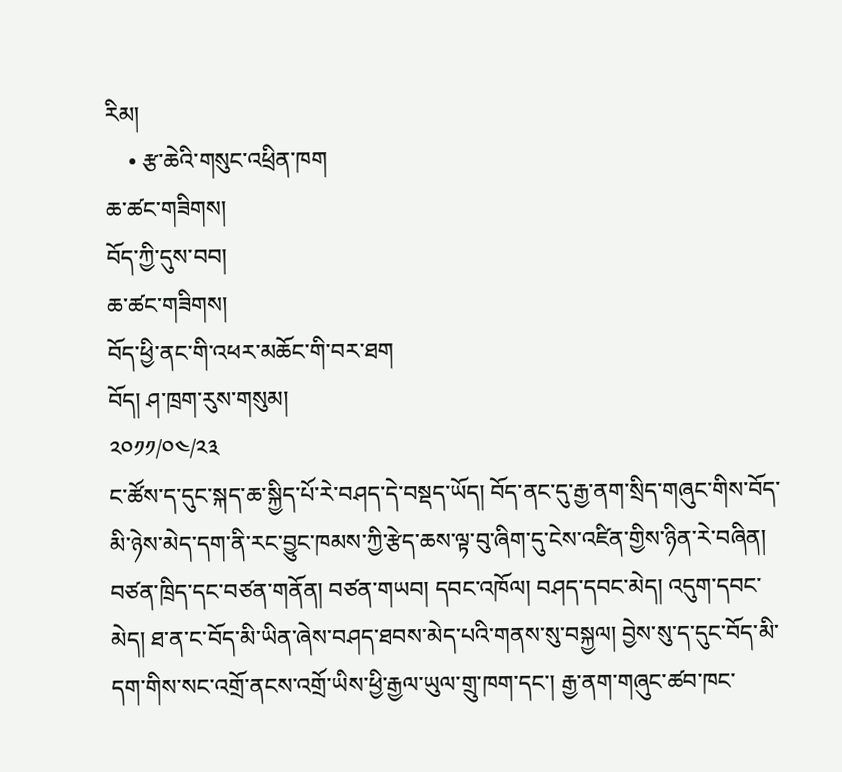རིམ།
    • རྩ་ཆེའི་གསུང་འཕྲིན་ཁག
ཆ་ཚང་གཟིགས།
བོད་ཀྱི་དུས་བབ།
ཆ་ཚང་གཟིགས།
བོད་ཕྱི་ནང་གི་འཕར་མཆོང་གི་བར་ཐག
བོད། ཤ་ཁྲག་རུས་གསུམ།
༢༠༡༡/༠༤/༢༣
ང་ཚོས་ད་དུང་སྐད་ཆ་སྐྱིད་པོ་རེ་བཤད་དེ་བསྡད་ཡོད། བོད་ནང་དུ་རྒྱ་ནག་སྲིད་གཞུང་གིས་བོད་མི་ཉེས་མེད་དག་ནི་རང་བྱུང་ཁམས་ཀྱི་རྩེད་ཆས་ལྟ་བུ་ཞིག་དུ་ངེས་འཛིན་གྱིས་ཉིན་རེ་བཞིན། བཙན་ཁྲིད་དང་བཙན་གནོན། བཙན་གཡབ། དབང་འཁོལ། བཤད་དབང་མེད། འདུག་དབང་མེད། ཐ་ན་ང་བོད་མི་ཡིན་ཞེས་བཤད་ཐབས་མེད་པའི་གནས་སུ་བསྐྱལ། བྱེས་སུ་ད་དུང་བོད་མི་དག་གིས་སང་འགྲོ་ནངས་འགྲོ་ཡིས་ཕྱི་རྒྱལ་ཡུལ་གྲུ་ཁག་དང་། རྒྱ་ནག་གཞུང་ཚབ་ཁང་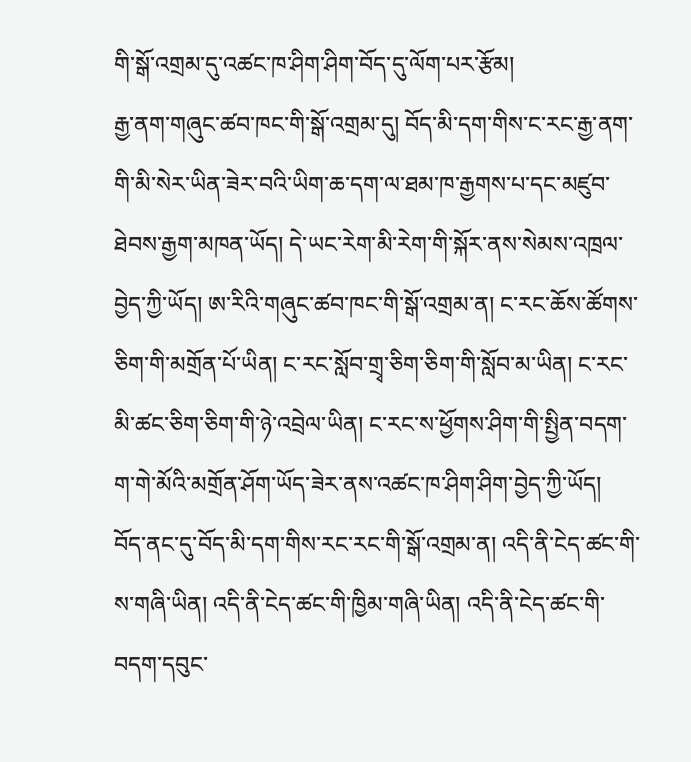གི་སྒོ་འགྲམ་དུ་འཚང་ཁ་ཤིག་ཤིག་བོད་དུ་ལོག་པར་རྩོམ།
རྒྱ་ནག་གཞུང་ཚབ་ཁང་གི་སྒོ་འགྲམ་དུ། བོད་མི་དག་གིས་ང་རང་རྒྱ་ནག་གི་མི་སེར་ཡིན་ཟེར་བའི་ཡིག་ཆ་དག་ལ་ཐམ་ཁ་རྒྱགས་པ་དང་མཛུབ་ཐེབས་རྒྱག་མཁན་ཡོད། དེ་ཡང་རེག་མི་རེག་གི་སྐོར་ནས་སེམས་འཁྲལ་བྱེད་ཀྱི་ཡོད། ཨ་རིའི་གཞུང་ཚབ་ཁང་གི་སྒོ་འགྲམ་ན། ང་རང་ཆོས་ཚོགས་ཅིག་གི་མགྲོན་པོ་ཡིན། ང་རང་སློབ་གྲྭ་ཅིག་ཅིག་གི་སློབ་མ་ཡིན། ང་རང་མི་ཚང་ཅིག་ཅིག་གི་ཉེ་འབྲེལ་ཡིན། ང་རང་ས་ཕྱོགས་ཤིག་གི་སྤྱིན་བདག་ག་གེ་མོའི་མགྲོན་ཤོག་ཡོད་ཟེར་ནས་འཚང་ཁ་ཤིག་ཤིག་བྱེད་ཀྱི་ཡོད།
བོད་ནང་དུ་བོད་མི་དག་གིས་རང་རང་གི་སྒོ་འགྲམ་ན། འདི་ནི་ངེད་ཚང་གི་ས་གཞི་ཡིན། འདི་ནི་ངེད་ཚང་གི་ཁྱིམ་གཞི་ཡིན། འདི་ནི་ངེད་ཚང་གི་བདག་དབུང་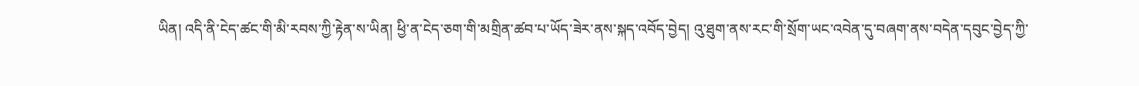ཡིན། འདི་ནི་ངེད་ཚང་གི་མི་རབས་ཀྱི་རྟེན་ས་ཡིན། ཕྱི་ན་ངེད་ཅག་གི་མགྲིན་ཚབ་པ་ཡོད་ཟེར་ནས་སྐད་འབོད་བྱེད། འུ་ཐུག་ནས་རང་གི་སྲོག་ཡང་འབེན་དུ་བཞག་ནས་བདེན་དབུང་བྱེད་ཀྱི་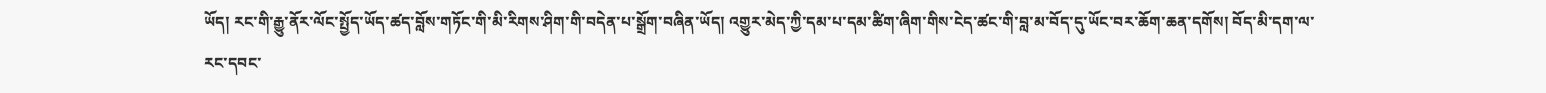ཡོད། རང་གི་རྒྱུ་ནོར་ལོང་སྤྱོད་ཡོད་ཚད་བློས་གཏོང་གི་མི་རིགས་ཤིག་གི་བདེན་པ་སྒྲོག་བཞིན་ཡོད། འགྱུར་མེད་ཀྱི་དམ་པ་དམ་ཚིག་ཞིག་གིས་ངེད་ཚང་གི་བླ་མ་བོད་དུ་ཡོང་བར་ཆོག་ཆན་དགོས། བོད་མི་དག་ལ་རང་དབང་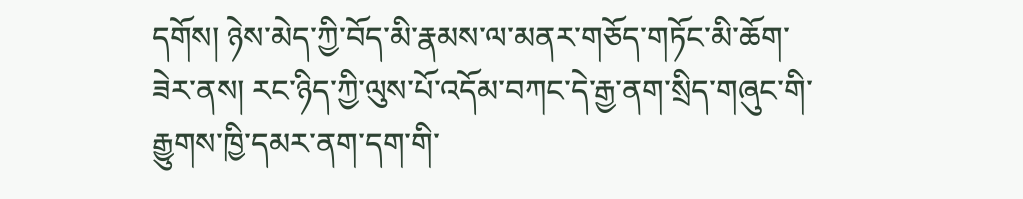དགོས། ཉེས་མེད་ཀྱི་བོད་མི་རྣམས་ལ་མནར་གཅོད་གཏོང་མི་ཆོག་ཟེར་ནས། རང་ཉིད་ཀྱི་ལུས་པོ་འདོམ་བཀང་དེ་རྒྱ་ནག་སྲིད་གཞུང་གི་རྒྱུགས་ཁྱི་དམར་ནག་དག་གི་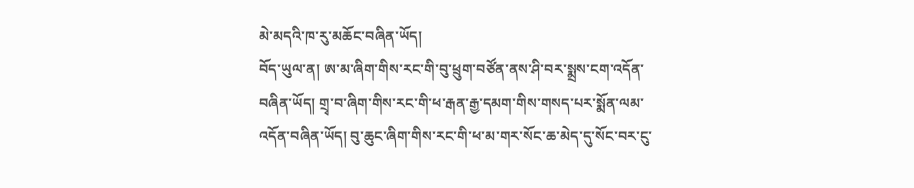མེ་མདའི་ཁ་རུ་མཆོང་བཞིན་ཡོད།
བོད་ཡུལ་ན། ཨ་མ་ཞིག་གིས་རང་གི་བུ་ཕྲུག་བཙོན་ནས་ཤི་བར་སྨྲས་ངག་འདོན་བཞིན་ཡོད། གྲྭ་བ་ཞིག་གིས་རང་གི་ཕ་རྒན་རྒྱ་དམག་གིས་གསད་པར་སྨོན་ལམ་འདོན་བཞིན་ཡོད། བུ་ཆུང་ཞིག་གིས་རང་གི་ཕ་མ་གར་སོང་ཆ་མེད་དུ་སོང་བར་ངུ་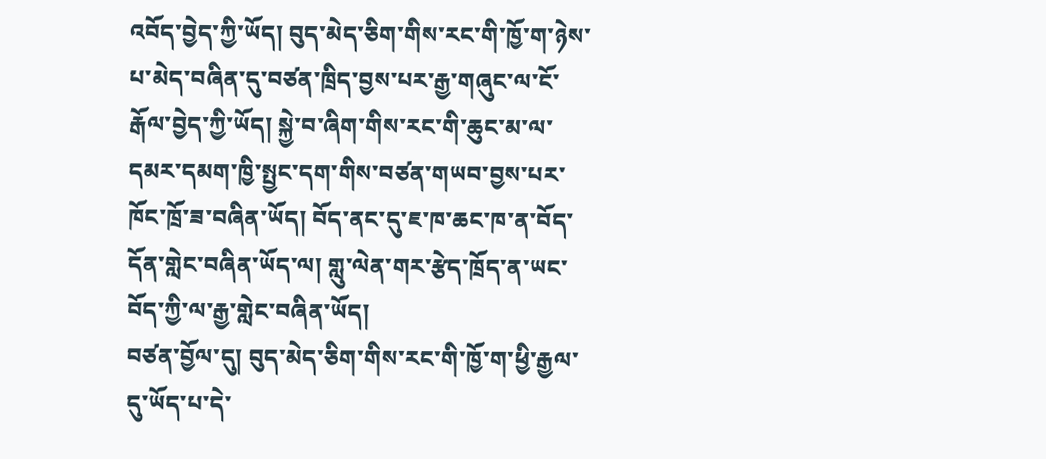འབོད་བྱེད་ཀྱི་ཡོད། བུད་མེད་ཅིག་གིས་རང་གི་ཁྱོ་ག་ཉེས་པ་མེད་བཞིན་དུ་བཙན་ཁྲིད་བྱས་པར་རྒྱ་གཞུང་ལ་ངོ་རྒོལ་བྱེད་ཀྱི་ཡོད། སྐྱེ་བ་ཞིག་གིས་རང་གི་ཆུང་མ་ལ་དམར་དམག་ཁྱི་སྤྱང་དག་གིས་བཙན་གཡབ་བྱས་པར་ཁོང་ཁྲོ་ཟ་བཞིན་ཡོད། བོད་ནང་དུ་ཇ་ཁ་ཆང་ཁ་ན་བོད་དོན་གླེང་བཞིན་ཡོད་ལ། གླུ་ལེན་གར་རྩེད་ཁྲོད་ན་ཡང་བོད་ཀྱི་ལ་རྒྱ་གླེང་བཞིན་ཡོད།
བཙན་བྱོལ་དུ། བུད་མེད་ཅིག་གིས་རང་གི་ཁྱོ་ག་ཕྱི་རྒྱལ་དུ་ཡོད་པ་དེ་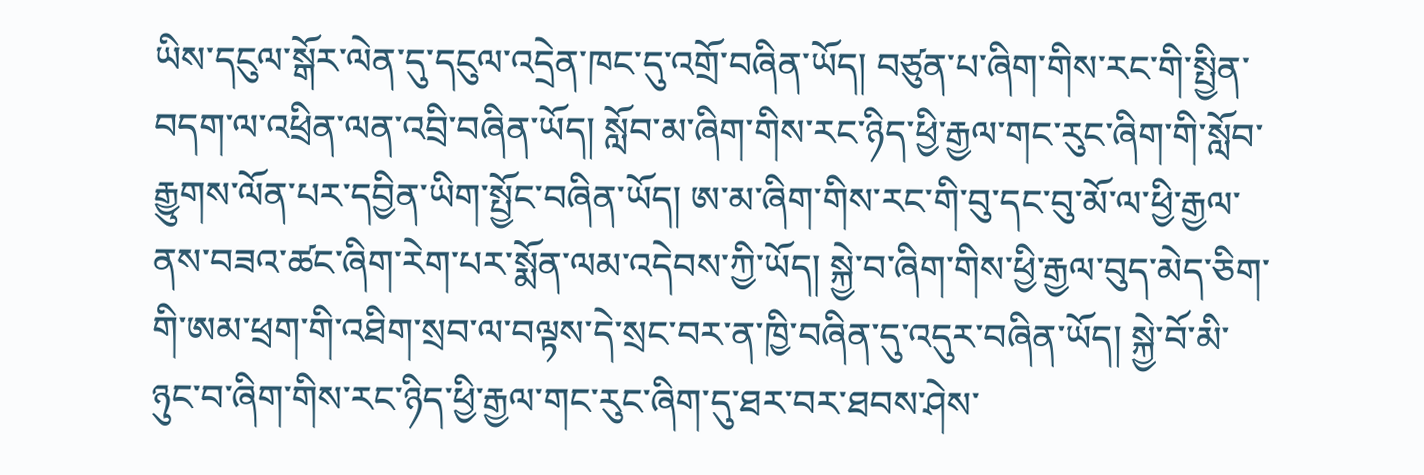ཡིས་དངུལ་སྒོར་ལེན་དུ་དངུལ་འདྲེན་ཁང་དུ་འགྲོ་བཞིན་ཡོད། བཙུན་པ་ཞིག་གིས་རང་གི་སྤྱིན་བདག་ལ་འཕྲིན་ལན་འབྲི་བཞིན་ཡོད། སློབ་མ་ཞིག་གིས་རང་ཉིད་ཕྱི་རྒྱལ་གང་རུང་ཞིག་གི་སློབ་རྒྱུགས་ལོན་པར་དབྱིན་ཡིག་སྤྱོང་བཞིན་ཡོད། ཨ་མ་ཞིག་གིས་རང་གི་བུ་དང་བུ་མོ་ལ་ཕྱི་རྒྱལ་ནས་བཟའ་ཚང་ཞིག་རེག་པར་སྨོན་ལམ་འདེབས་ཀྱི་ཡོད། སྐྱེ་བ་ཞིག་གིས་ཕྱི་རྒྱལ་བུད་མེད་ཅིག་གི་ཨམ་ཕྲག་གི་འཐིག་སྲབ་ལ་བལྟས་དེ་སྲང་བར་ན་ཁྱི་བཞིན་དུ་འདུར་བཞིན་ཡོད། སྐྱེ་བོ་མི་ཉུང་བ་ཞིག་གིས་རང་ཉིད་ཕྱི་རྒྱལ་གང་རུང་ཞིག་དུ་ཐར་བར་ཐབས་ཤེས་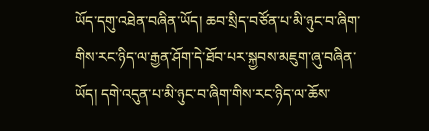ཡོད་དགུ་འཐེན་བཞིན་ཡོད། ཆབ་སྲིད་བཙོན་པ་མི་ཉུང་བ་ཞིག་གིས་རང་ཉིད་ལ་རྒྱན་ཤོག་དེ་ཐོབ་པར་སྐྱབས་མཇུག་ཞུ་བཞིན་ཡོད། དགེ་འདུན་པ་མི་ཉུང་བ་ཞིག་གིས་རང་ཉིད་ལ་ཆོས་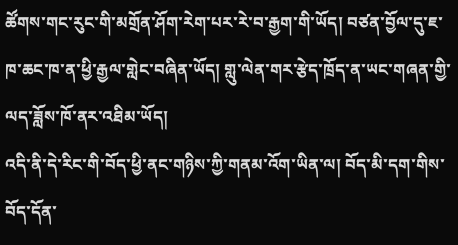ཚོགས་གང་རུང་གི་མགྲོན་ཤོག་རེག་པར་རེ་བ་རྒྱག་གི་ཡོད། བཙན་བྱོལ་དུ་ཇ་ཁ་ཆང་ཁ་ན་ཕྱི་རྒྱལ་གླེང་བཞིན་ཡོད། གླུ་ལེན་གར་རྩེད་ཁྲོད་ན་ཡང་གཞན་གྱི་ལད་ཟློས་ཁོ་ནར་འཐིམ་ཡོད།
འདི་ནི་དེ་རིང་གི་བོད་ཕྱི་ནང་གཉིས་ཀྱི་གནམ་འོག་ཡིན་ལ། བོད་མི་དག་གིས་བོད་དོན་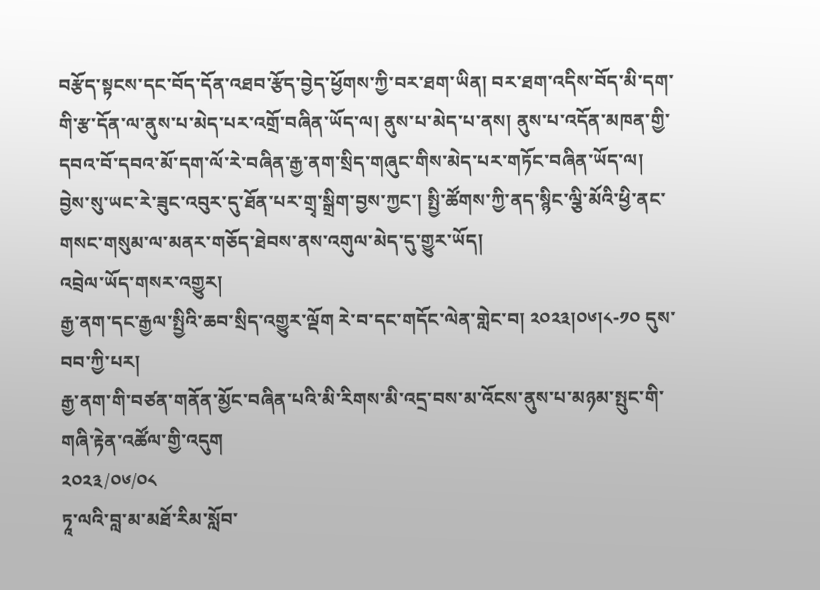བརྩོད་སྟངས་དང་བོད་དོན་འཐབ་རྩོད་བྱེད་ཕྱོགས་ཀྱི་བར་ཐག་ཡིན། བར་ཐག་འདིས་བོད་མི་དག་གི་རྩ་དོན་ལ་ནུས་པ་མེད་པར་འགྲོ་བཞིན་ཡོད་ལ། ནུས་པ་མེད་པ་ནས། ནུས་པ་འདོན་མཁན་གྱི་དབའ་བོ་དབའ་མོ་དག་ལོ་རེ་བཞིན་རྒྱ་ནག་སྲིད་གཞུང་གིས་མེད་པར་གཏོང་བཞིན་ཡོད་ལ། བྱེས་སུ་ཡང་རེ་ཟུང་འབུར་དུ་ཐོན་པར་གྲྭ་སྒྲིག་བྱས་ཀྱང་། སྤྱི་ཚོགས་ཀྱི་ནད་སྙིང་ལྕི་མོའི་ཕྱི་ནང་གསང་གསུམ་ལ་མནར་གཅོད་ཐེབས་ནས་འགུལ་མེད་དུ་གྱུར་ཡོད།
འབྲེལ་ཡོད་གསར་འགྱུར།
རྒྱ་ནག་དང་རྒྱལ་སྤྱིའི་ཆབ་སྲིད་འགྱུར་ལྡོག རེ་བ་དང་གདོང་ལེན་གླེང་བ། ༢༠༢༣།༠༦།༨-༡༠ དུས་བབ་ཀྱི་པར།
རྒྱ་ནག་གི་བཙན་གནོན་མྱོང་བཞིན་པའི་མི་རིགས་མི་འདྲ་བས་མ་འོངས་ནུས་པ་མཉམ་སྤུང་གི་གཞི་རྟེན་འཚོལ་གྱི་འདུག
༢༠༢༣/༠༦/༠༨
ཏཱ་ལའི་བླ་མ་མཐོ་རིམ་སློབ་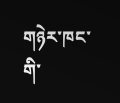གཉེར་ཁང་གི་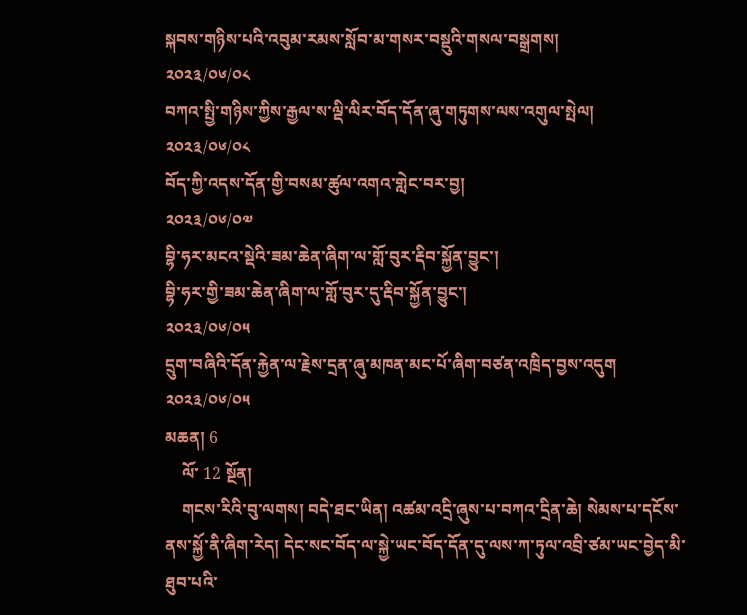སྐབས་གཉིས་པའི་འབུམ་རམས་སློབ་མ་གསར་བསྡུའི་གསལ་བསྒྲགས།
༢༠༢༣/༠༦/༠༨
བཀའ་སྤྱི་གཉིས་ཀྱིས་རྒྱལ་ས་ལྡི་ལིར་བོད་དོན་ཞུ་གཏུགས་ལས་འགུལ་སྤེལ།
༢༠༢༣/༠༦/༠༨
བོད་ཀྱི་འདས་དོན་གྱི་བསམ་ཚུལ་འགའ་གླེང་བར་བྱ།
༢༠༢༣/༠༦/༠༧
བྷི་ཧར་མངའ་སྡེའི་ཟམ་ཆེན་ཞིག་ལ་གློ་བུར་རྡིབ་སྐྱོན་བྱུང་།
བྷི་ཧར་གྱི་ཟམ་ཆེན་ཞིག་ལ་གློ་བུར་དུ་རྡིབ་སྐྱོན་བྱུང་།
༢༠༢༣/༠༦/༠༥
དྲུག་བཞིའི་དོན་རྐྱེན་ལ་རྗེས་དྲན་ཞུ་མཁན་མང་པོ་ཞིག་བཙན་འཁྲིད་བྱས་འདུག
༢༠༢༣/༠༦/༠༥
མཆན། 6
    ལོ་ 12 སྔོན།
    གངས་རིའི་བུ་ལགས། བདེ་ཐང་ཡིན། འཚམ་འདྲི་ཞུས་པ་བཀའ་དྲིན་ཆེ། སེམས་པ་དངོས་ནས་སྐྱོ་ནི་ཞིག་རེད། དེང་སང་བོད་ལ་སྐྱེ་ཡང་བོད་དོན་དུ་ལས་ཀ་ཏུལ་འབྲི་ཙམ་ཡང་བྱེད་མི་ཐུབ་པའི་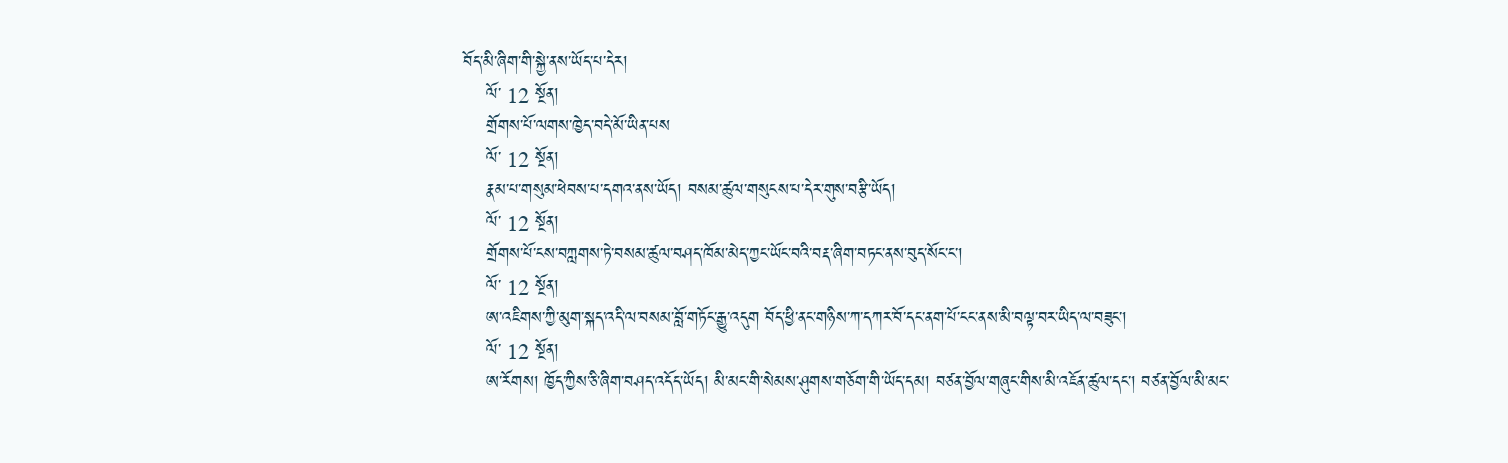བོད་མི་ཞིག་གི་སྐྱེ་ནས་ཡོད་པ་དེར།
    ལོ་ 12 སྔོན།
    གྲོགས་པོ་ལགས་ཁྱེད་བདེ་མོ་ཡིན་པས
    ལོ་ 12 སྔོན།
    རྣམ་པ་གསུམ་ཕེབས་པ་དགའ་ནས་ཡོད། བསམ་ཚུལ་གསུངས་པ་དེར་གུས་བརྩི་ཡོད།
    ལོ་ 12 སྔོན།
    གྲོགས་པོ་ངས་བཀླགས་ཏེ་བསམ་ཚུལ་བཤད་ཁོམ་མེད་ཀྱང་ཡོང་བའི་བརྡ་ཞིག་བཏང་ནས་བུད་སོང་ང་།
    ལོ་ 12 སྔོན།
    ཨ་འཇིགས་ཀྱི་མུག་སྐད་འདི་ལ་བསམ་བློ་གཏོང་རྒྱུ་འདུག བོད་ཕྱི་ནང་གཉིས་ཀ་དཀར་བོ་དང་ནག་པོ་ངང་ནས་མི་བལྟ་བར་ཡིད་ལ་བཟུང་།
    ལོ་ 12 སྔོན།
    ཨ་རོགས། ཁྱོད་ཀྱིས་ཅི་ཞིག་བཤད་འདོད་ཡོད། མི་མང་གི་སེམས་ཤུགས་གཅོག་གི་ཡོད་དམ། བཙན་བྱོལ་གཞུང་གིས་མི་འཇོན་ཚུལ་དང་། བཙན་བྱོལ་མི་མང་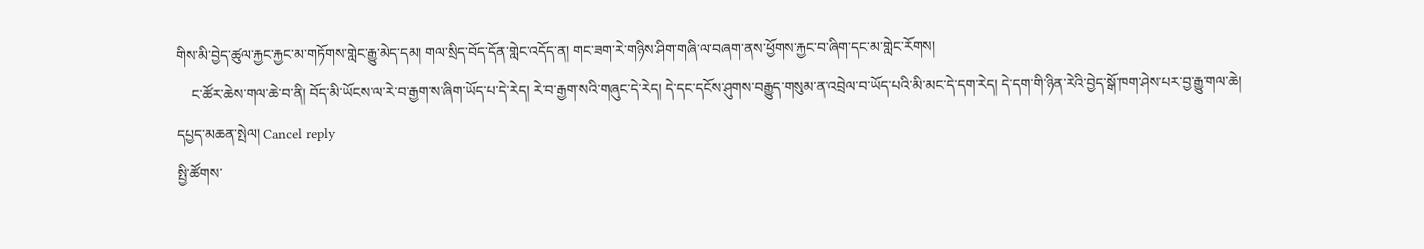གིས་མི་བྱེད་ཚུལ་རྐྱང་རྐྱང་མ་གཏོགས་གླེང་རྒྱུ་མེད་དམ། གལ་སྲིད་བོད་དོན་གླེང་འདོད་ན། གང་ཟག་རེ་གཉིས་ཤིག་གཞི་ལ་བཞག་ནས་ཕྱོགས་རྐྱང་བ་ཞིག་དང་མ་གླེང་རོགས།
    ང་ཚོར་ཆེས་གལ་ཆེ་བ་ནི། བོད་མི་ཡོངས་ལ་རེ་བ་རྒྱག་ས་ཞིག་ཡོད་པ་དེ་རེད། རེ་བ་རྒྱག་སའི་གཞུང་དེ་རེད། དེ་དང་དངོས་ཤུགས་བརྒྱུད་གསུམ་ན་འབྲེལ་བ་ཡོད་པའི་མི་མང་དེ་དག་རེད། དེ་དག་གི་ཉིན་རེའི་བྱེད་སྒོ་ཁག་ཤེས་པར་བྱ་རྒྱུ་གལ་ཆེ།
དཔྱད་མཆན་སྤེལ། Cancel reply
སྤྱི་ཚོགས་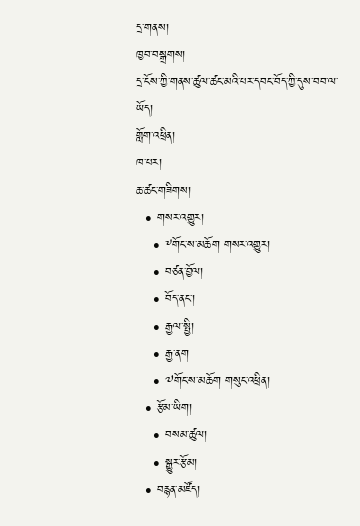དྲ་གནས།
ཁྱབ་བསྒྲགས།
དྲ་ངོས་ཀྱི་གནས་ཚུལ་ཚང་མའི་པར་དབང་བོད་ཀྱི་དུས་བབ་ལ་ཡོད།
གློག་འཕྲིན།
ཁ་པར།
ཆ་ཚང་གཟིགས།
  • གསར་འགྱུར།
    • ༸གོང་ས་མཆོག གསར་འགྱུར།
    • བཙན་བྱོལ།
    • བོད་ནང་།
    • རྒྱལ་སྤྱི།
    • རྒྱ་ནག
    • ༧གོང་ས་མཆོག གསུང་འཕྲིན།
  • རྩོམ་ཡིག།
    • བསམ་ཚུལ།
    • སྒྱུར་རྩོམ།
  • བརྙན་མཛོད།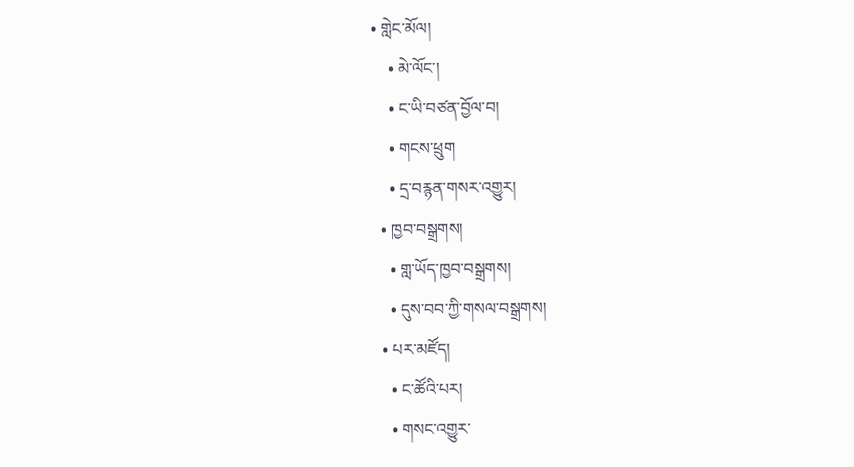• གླེང་མོལ།
    • མེ་ལོང་།
    • ང་ཡི་བཙན་བྱོལ་བ།
    • གངས་ཕྲུག
    • དྲ་བརྙན་གསར་འགྱུར།
  • ཁྱབ་བསྒྲགས།
    • གླ་ཡོད་ཁྱབ་བསྒྲགས།
    • དུས་བབ་ཀྱི་གསལ་བསྒྲགས།
  • པར་མཛོད།
    • ང་ཚོའི་པར།
    • གསང་འགྱུར་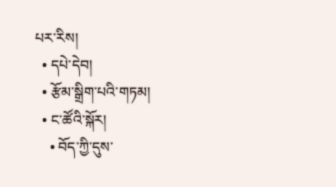པར་རིས།
  • དཔེ་དེབ།
  • རྩོམ་སྒྲིག་པའི་གཏམ།
  • ང་ཚོའི་སྐོར།
    • བོད་ཀྱི་དུས་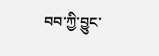བབ་ཀྱི་བྱུང་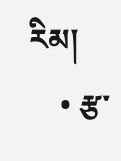རིམ།
    • རྩ་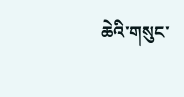ཆེའི་གསུང་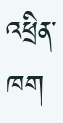འཕྲིན་ཁག